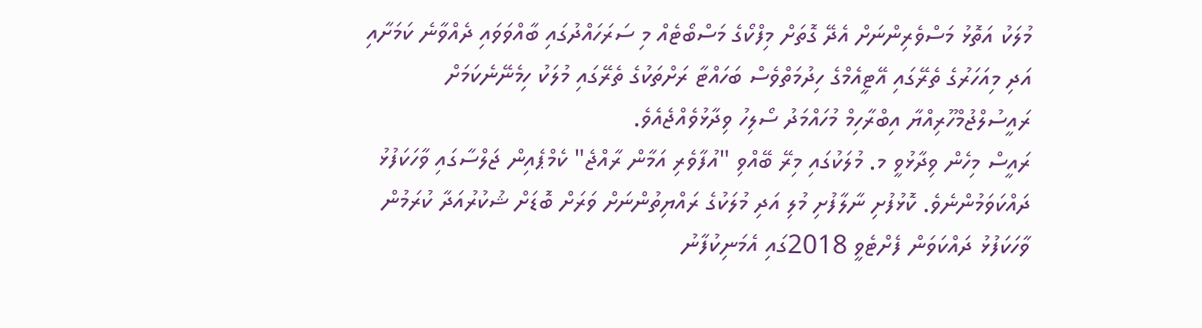މުލަކު އަތޮޅު މަސްވެރިންނަށް އެދޭ ގޮތަށް މިފްކޯގެ މަސްބޯޓެއް މި ސަރަހައްދުގައި ބާއްވަވައި ދެއްވާނެ ކަމަށާއި އަދި މިއަހަރުގެ ތެރޭގައި އޭޓީއެމްގެ ހިދުމަތްވެސް ބަހައްޓާ ރަށްތަކުގެ ތެރޭގައި މުލަކު ހިމެނޭނެކަމަށް ރައީސުލްޖުމްހޫރިއްޔާ އިބްރާހިމް މުހައްމަދު ސޯލިހު ވިދާޅުވެއްޖެއެވެ.
ރައީސް މިހެން ވިދާޅުވީ މ. މުލަކުގައި މިރޭ ބޭއްވި "އުފާވެރި އަމާން ރާއްޖެ" ކެމްޕެއިން ޖަލްސާގައި ވާހަކަފުޅު ދައްކަވަމުންނެވެ. ކޮޅުފުށި ނާލާފުށި މުލި އަދި މުލަކުގެ ރައްޔިތުންނަށް ވަރަށް ބޮޑަށް ޝުކުރުއަދާ ކުރަމުން ވާހަކަފުޅު ދައްކަވަން ފެށްޓެވީ 2018ގައި އެމަނިކުފާނު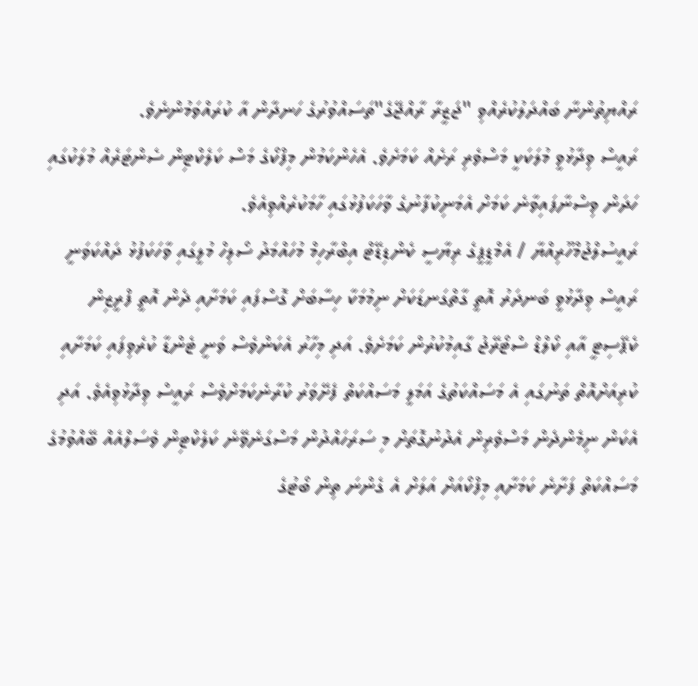ރައްޔިތުންނާ ބައްދަލުކުރެއްވި "ޖަޒީރާ ރާއްޖޭގެ"ތަސައްވުރުގެ ހަނދާން އާ ކުރައްވަމުންނެވެ.
ރައީސް ވިދާޅުވީ މުލަކަކީ މަސްވެރި ރަށެއް ކަމަށެވެ. އެހެންކަމުން މިފްކޯގެ މަސް ކަލެކްޓިން ސެންޓަރެއް މުލަކުގައި ހަދަން ވިސްނާފައިވާނެ ކަމަށް އެމަނިކުފާނުގެ ވާހަކަފުޅުގައި ހާމަކުރެއްވިއެވެ.
ރައީސުލްޖުމްހޫރިއްޔާ / އެމްޑީޕީގެ ރިޔާސީ ކެންޑިޑޭޓް އިބްރާހިމް މުހައްމަދު ސޯލިހް މުލީގައި ވާހަކަފުޅު ދައްކަވަނީ
ރައީސް ވިދާޅުވީ ބަނދަރު އޮތީ ގާތްގަނޑަކަށް ނިމުމަކާ ހިސާބަށް ގޮސްފައި ކަމަށާއި ދެން އޮތީ ފްރީޒިން ކެޕޭސިޓީ އާއި ކޯލްޑް ސްޓޯރޭޖު ގާއިމުކުރުން ކަމަށެވެ. އަދި މިހާރު އެކަންވެސް ވަނީ ޓެންޑާ ކުރެވިފައި ކަމަށާއި ކުރިއަށްއޮތް ތަނުގައި އެ މަސައްކަތުގެ އަމަލީ މަސައްކަތް ފެށޭވަރު ކުރާނެކަމަށްވެސް ރައީސް ވިދާޅުވިއެވެ. އަދި އެކަން ނިމެންދެން މަސްވެރިން އެދުނުގޮތަށް މި ސަރަހައްދުން މަސްގަނެވޭނެ ކަލެކްޓިން ވެސަލްއެއް ބޭއްވުމުގެ މަސައްކަތް ފަށާނެ ކަމަށާއި މިފްކޯއަށް އަލަށް އެ ގެންނަ ތިން ބޯޓުގެ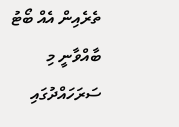ތެރެއިން އެއް ބޯޓު ބާއްވާނީ މި ސަރަހައްދުގައި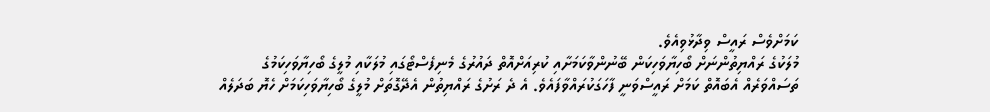ކަމަށްވެސް ރައީސް ވިދާޅުވިއެވެ.
މުލަކުގެ ރައްޔިތުންނަށް ބޯހިޔާވަހިކަން ބޭނުންވާކަމަށާއި ކުރިއަށްއޮތް ދައުރުގެ މެނިފެސްޓޯގައި މުލަކާއި މުލީގެ ބޯހިޔާވަހިކަމުގެ ތަސައްވަރެއް އެބައޮތް ކަމަށް ރައީސްވަނީ ފާހަގަކުރައްވާފައެވެ. އެ ދެ ރަށުގެ ރައްޔިތުން އެދޭގޮތަށް މުލީގެ ބޯހިޔާވަހިކަމަށް ހެޔޮ ބަދަލެއް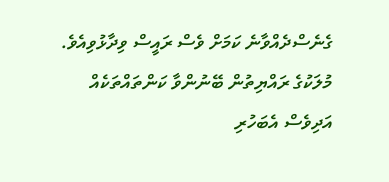ގެނެސްދެއްވާނެ ކަމަށް ވެސް ރައީސް ވިދާޅުވިއެވެ.
މުލަކުގެ ރައްޔިތުން ބޭނުންވާ ކަންތައްތަކެއް އަދިވެސް އެބަހުރި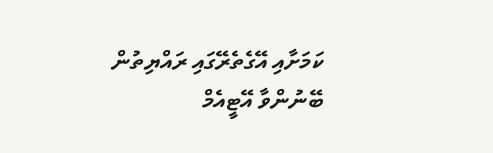ކަމަށާއި އޭގެތެރޭގައި ރައްޔިތުން ބޭނުންވާ އޭޓީއެމް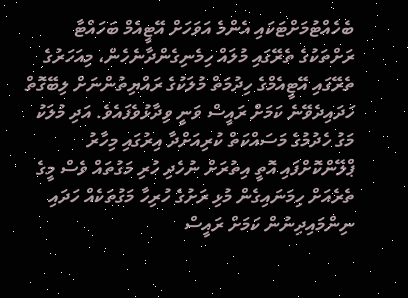ބެހެއްޓުމަށްޓަކައި އެންމެ އަވަހަށް އޭޓީއެމް ބަހައްޓާ ރަށްތަކުގެ ތެރޭގައި މުލައް ހިމެނިގެންދާނެހެން، މިއަހަރުގެ ތެރޭގައި އޭޓީއެމްގެ ހިދުމަތް މުލަކުގެ ރައްޔިތުންނަށް ލިބޭގޮތް ހަދައިދެވޭނެ ކަމަށް ރައީސް ވަނީ ވިދާޅުވެފައެވެ. އަދި މުލަކު މަގު ހެދުމުގެ މަސައްކަތް ކުރިއަށްދާ އިރުގައި މިހާރު ޕްލޭންކޮށްފައި އޮތީ އިތުރަށް ނުހެދި ހުރި މަގުތައް ވެސް މީގެ ތެރެއަށް ހިމަނައިގެން މުޅި ރަށުގެ ހުރިހާ މަގުތަކެއް ހަދައި ނިންމައިދިނުން ކަމަށް ރައީސް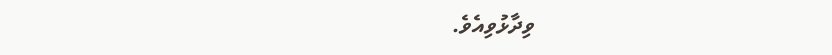ވިދާޅުވިއެވެ.